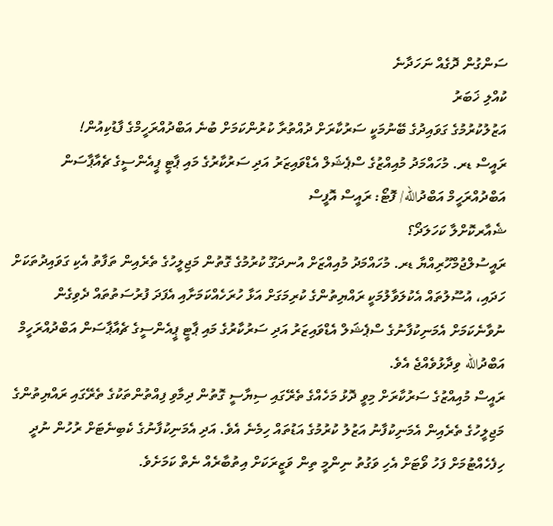ސަންގުން ދޮގެއް ނަހަދާނެ
ކުއްލި ޚަބަރު
އަޒުލުކުރުމުގެ ގަވައިދުގެ ބޭނުމަކީ ސަރުކާރަށް ދުއްތުރާ ކުރުންކަމަށް ބުނެ އަބްދުއްރަހީމްގެ ފާޑުކިއުން!
ރައީސް ޑރ. މުހައްމަދު މުއިއްޒުގެ ސްޕެޝަލް އެޑްވައިޒަރު އަދި ސަރުކާރުގެ މައި ޕާޓީ ޕީއެންސީގެ ޗެއާޕާސަން އަބްދުއްރަހީމް އަބްދުالله/ ފޮޓޯ: ރައީސް އޮފީސް
ޝެއާރކޮށްލާ ކަހަލަދޯ؟
ރައީސުލްޖުމްހޫރިއްޔާ ޑރ. މުހައްމަދު މުއިއްޒަށް އުނދަގޫ ކުރުމުގެ ގޮތުން މަޖިލީހުގެ ތެރެއިން ތަފާތު އެކި ގަވައިދުތަކަށް ހަދައި، އުސޫލުތައް އެކުލަވާލުމަކީ ރައްޔިތުންގެ ކުރިމަގަށް އަޅާ ހުރަހެއްކަމަށާއި އެފަދަ ފުރުސަތުތައް ދެވިގެން ނުވާނެކަމަށް އެމަނިކުފާނުގެ ސްޕެޝަލް އެޑްވައިޒަރު އަދި ސަރުކާރުގެ މައި ޕާޓީ ޕީއެންސީގެ ޗެއާޕާސަން އަބްދުއްރަހީމް އަބްދުالله ވިދާޅުވެއްޖެ އެވެ.
ރައީސް މުއިއްޒުގެ ސަރުކާރަށް މިވީ ދޮޅު މަހެއްގެ ތެރޭގައި ސިޔާސީ ގޮތުން ދިމާވި ފިއްތުންތަކުގެ ތެރޭގައި ރައްޔިތުންގެ މަޖިލީހުގެ ތެރެއިން އެމަނިކުފާނު އަޒުލު ކުރުމުގެ އަޑުތައް ހިމެނެ އެވެ. އަދި އެމަނިކުފާނުގެ ކެބިނެޓަށް ރުހުން ނުދީ ހިފެހެއްޓުމަށް ފަހު ވޯޓަށް އެހި ވަގުތު ނިންމީ ތިން ވަޒީރަކަށް އިތުބާރެއް ނެތް ކަމަށެވެ.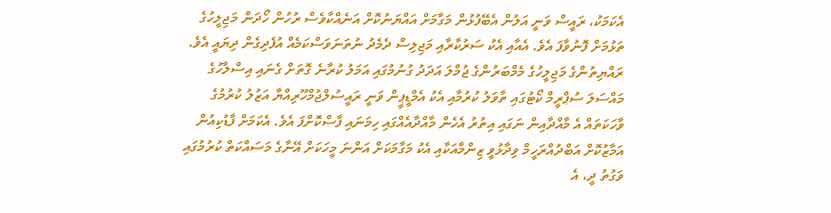އެކަމަކު، ރައީސް ވަނީ އަލުން އެބޭފުޅުން މަގާމަށް އައްޔަނުކޮށް އަނެއްކާވެސް ރުހުން ހޯދަން މަޖިލީހުގެ ތަޅުމަށް ފޮނުވާފަ އެވެ. އެއާއި އެކު ސަރުކާރާއި މަޖިލިސް ދެމެދު ނުތަނަވަސްކަމެއް އުފެދިގެން ދިޔައީ އެވެ.
ރައްޔިތުންގެ މަޖިލީހުގެ މެމްބަރުންގެ ޖުމްލަ އަދަދު ގުނުމުގައި އަމަލު ކުރާނެ ގޮތަށް ގެނައި އިސްލާހުގެ މައްސަލަ ސުޕްރީމް ކޯޓުގައި ތާވަލު ކުރުމާއި އެކު އެމްޑީޕީން ވަނީ ރައީސުލްޖުމްހޫރިއްޔާ އަޒުލު ކުރުމުގެ ވާހަކަތައް އެ މާއްދާއިން ނަގައި އިތުރު އެހެން މާއްދާއެއްގައި ހިމަނައި ފާސްކޮށްފަ އެވެ. އެކަމަށް ފާޑުކިއުން އަމާޒުކޮށް އަބްދުއްރަހީމް ވިދާޅުވީ ޒިންމާއަކާއި އެކު މަގާމަކަށް އަންނަ މީހަކަށް އޭނާގެ މަސައްކަތް ކުރުމުގައި ވަގުތު ދީ، އެ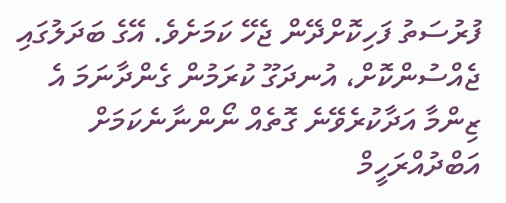ފުރުސަތު ފަހިކޮށްދޭން ޖެހޭ ކަމަށެވެ. އޭގެ ބަދަލުގައި ޖެއްސުންކޮށް، އުނދަގޫ ކުރަމުން ގެންދާނަމަ އެ ޒިންމާ އަދާކުރެވޭނެ ގޮތެއް ނޯންނާނެކަމަށް އަބްދުއްރަހީމް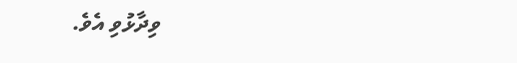ވިދާޅުވި އެވެ.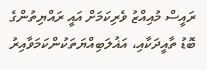ރައީސް މުއިއްޒު ވެރިކަމަށް އައީ ރައްޔިތުންގެ ބޮޑު ތާއީދަކާއި، އަޣުލަބިއްޔަތަކުންކަމަވާއިރު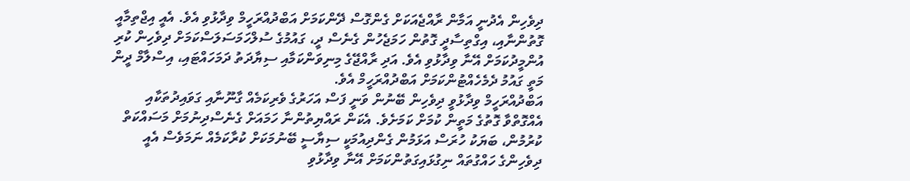ދިވެހިން އެދުނީ އަމާން ރާއްޖެއަކަށް ގެންގޮސް ދޭންކަމަށް އަބްދުއްރަހީމް ވިދާޅުވި އެވެ. އެއީ އިޖްތިމާއީ ގޮތުންނާއި، އިގްތިސާދީ ގޮތުން ހަމަޖެހުން ގެނެސް ދީ، ގައުމުގެ ސުލްހަމަސަލަސްކަމަށް ދިވެހިން ކުރި އުންމީދުކަމަށް އޭނާ ވިދާޅުވި އެވެ. އަދި ރާއްޖޭގެ މިނިވަންކަމާއި ސިޔާދަތު ދަމަހައްޓައި، އިސްލާމް ދީން މަތީ ގައުމު ދެމެހެއްޓުންކަމަށް އަބްދުއްރަހީމް އެވެ.
އަބްދުއްރަހީމް ވިދާޅުވީ ދިވެހިން ބޭނުން ވަނީ ފަސް އަހަރުގެ ވެރިކަމެއް ގާނޫނާއި ގަވައިދުތަކާއި އެއްގޮތްވާ ގޮތުގެ މަތީން ކުމަށް ކަމަށެވެ. އެކަން ރައްޔިތުންނާ ހަމައަށް ގެނެސްދިނުމަށް މަސައްކަތް ކުރުމުން، ބަޔަކު ހުރަސް އަޅަމުން ގެންދިއުމަކީ ސިޔާސީ ބޭނުމަކަށް ކުރާކަމެއް ނަމަވެސް އެއީ ދިވެހިންގެ ހައްގުތައް ނިގުޅައިގަތުންކަމަށް އޭނާ ވިދާޅުވި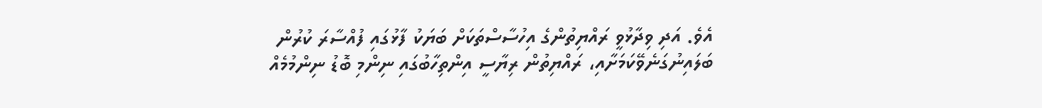އެވެ. އަދި ވިދާޅުވީ ރައްޔިތުންގެ އިހުސާސްތަކަށް ބަޔަކު ފާޅުގައި ފުއްސާރަ ކުރުން ބަލައިނުގަނެވޭކަމަށާއި، ރައްޔިތުން ރިޔާސީ އިންތިހާބުގައި ނިންމި ބޮޑު ނިންމުމެއް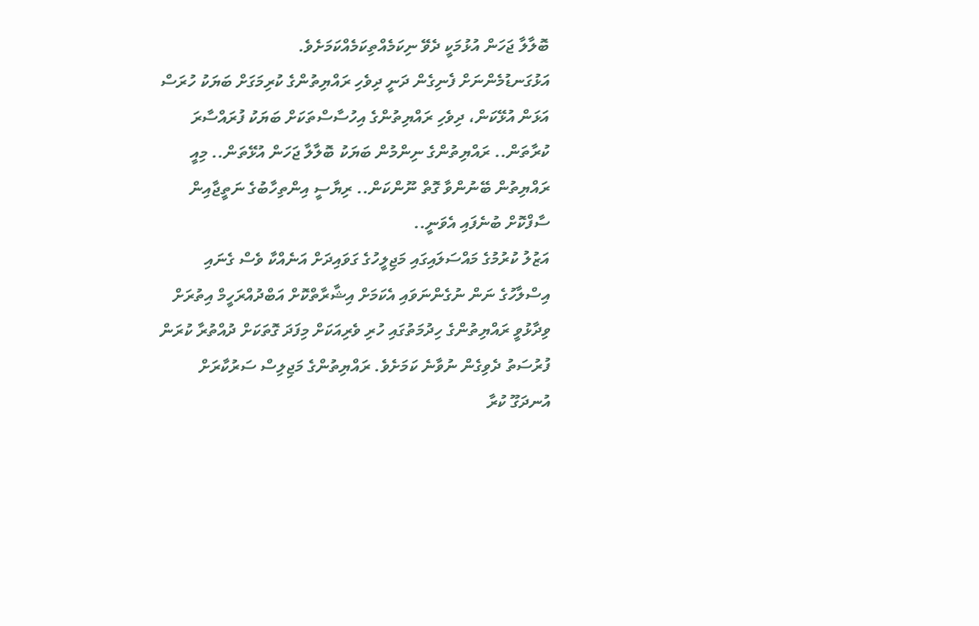ބޮލާލާ ޖަހަން އުޅުމަކީ ދެވޭ ނިކަމެއްތިކަމެއްކަމަށެވެ.
އަޅުގަނޑުމެންނަށް ފެނިގެން ދަނީ ދިވެހި ރައްޔިތުންގެ ކުރިމަގަށް ބަޔަކު ހުރަސް އަޅަން އުޅޭކަން، ދިވެހި ރައްޔިތުންގެ އިހުސާސްތަކަށް ބަޔަކު ފުރައްސާރަ ކުރާތަން.. ރައްޔިތުންގެ ނިންމުން ބަޔަކު ބޮލާލާ ޖަހަން އުޅޭތަން.. މިއީ ރައްޔިތުން ބޭނުންވާ ގޮތް ނޫންކަން.. ރިޔާސީ އިންތިހާބުގެ ނަތީޖާއިން ސާފްކޮށް ބުނެފައި އެވަނީ..
އަޒުލު ކުރުމުގެ މައްސަލައިގައި މަޖިލީހުގެ ގަވައިދަށް އަނެއްކާ ވެސް ގެނައި އިސްލާހުގެ ނަން ނުގެންނަވައި އެކަމަށް އިޝާރާތްކޮށް އަބްދުއްރަހީމް އިތުރަށް ވިދާޅުވީ ރައްޔިތުންގެ ހިދުމަތުގައި ހުރި ވެރިއަކަށް މިފަދަ ގޮތަކަށް ދުއްތުރާ ކުރަން ފުރުސަތު ދެވިގެން ނުވާނެ ކަމަށެވެ. ރައްޔިތުންގެ މަޖިލިސް ސަރުކާރަށް އުނދަގޫ ކުރާ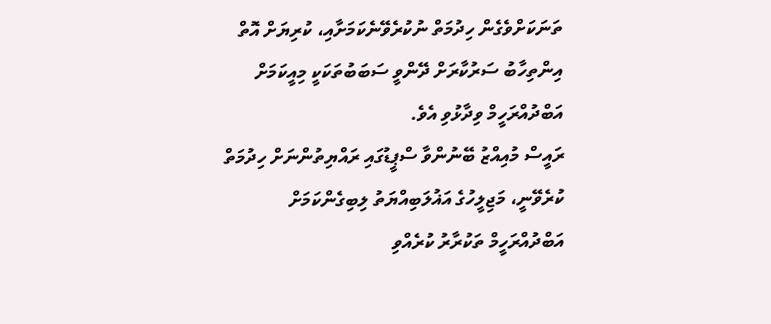ތަނަކަށްވެގެން ހިދުމަތް ނުކުރެވޭނެކަމަށާއި، ކުރިޔަށް އޮތް އިންތިހާބު ސަރުކާރަށް ދޭންވީ ސަބަބުތަކަކީ މިއީކަމަށް އަބްދުއްރަހީމް ވިދާޅުވި އެވެ.
ރައީސް މުއިއްޒު ބޭނުންވާ ސްޕީޑުގައި ރައްޔިތުންނަށް ހިދުމަތް ކުރެވޭނީ، މަޖިލީހުގެ އަޣުލަބިއްޔަތު ލިބިގެންކަމަށް އަބްދުއްރަހީމް ތަކުރާރު ކުރެއްވި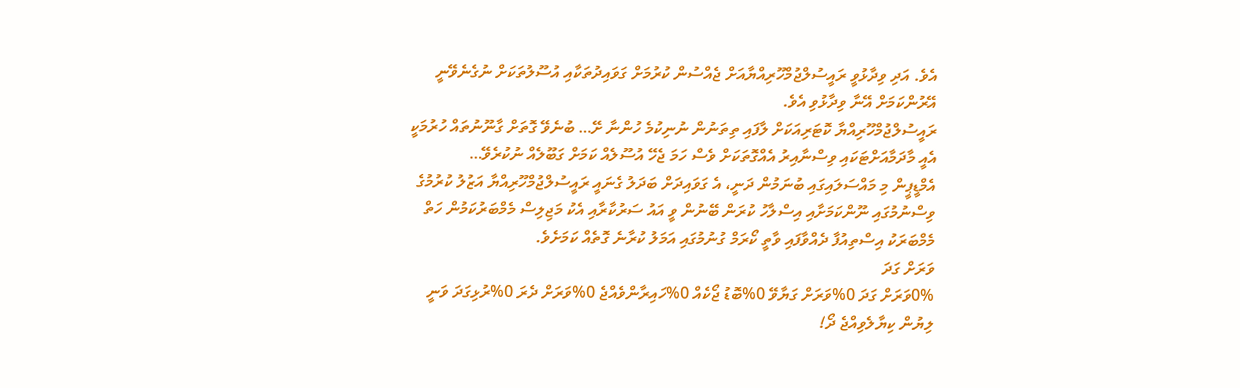އެވެ. އަދި ވިދާޅުވީ ރައީސުލްޖުމްހޫރިއްޔާއަށް ޖެއްސުން ކުރުމަށް ގަވައިދުތަކާއި އުސޫލުތަކަށް ނުގެނެވޭނީ އޭރުންކަމަށް އޭނާ ވިދާޅުވި އެވެ.
ރައީސުލްޖުމްހޫރިއްޔާ ކޮޓަރިއަކަށް ލާފައި ތިތަނުން ނުނިކުމެ ހުންނާ ށޭ… ބުނެވޭ ގޮތަށް ގާނޫނުތައް ހުރުމަކީ އެއީ މާދަމާއަށްޓަކައި ވިސްނާއިރު އެއްގޮތަކަށް ވެސް ހަމަ ޖެހޭ އުސޫލެއް ކަމަށް ގަބޫލެއް ނުކުރެވޭ…
އެމްޑީޕީން މި މައްސަލައިގައި ބުނަމުން ދަނީ، އެ ގަވައިދަށް ބަދަލު ގެނައީ ރައީސުލްޖުމްހޫރިއްޔާ އަޒުލު ކުރުމުގެ ވިސްނުމުގައި ނޫންކަމަށާއި އިސްލާހު ކުރަން ބޭނުން ވީ އައު ސަރުކާރާއި އެކު މަޖިލިސް މެމްބަރުކަމުން ހަތް މެމްބަރަކު އިސްތިއުފާ ދެއްވާފައި ވާތީ ކޯރަމް ގުނުމުގައި އަމަލު ކުރާނެ ގޮތެއް ކަމަށެވެ.
ވަރަށް ގަދަ
0%ވަރަށް ގަދަ 0%ވަރަށް ގަޔާވޭ 0%ބޮޑު ޖޯކެއް 0%ހައިރާންވެއްޖެ 0%ވަރަށް ދެރަ 0%ރުޅިގަދަ ވަނީ
ލިޔުން ކިޔާލެވިއްޖެ ދޯ!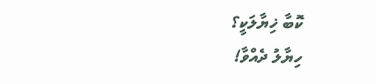ކޮބާ ޚިޔާލަކީ؟
ހިޔާލު ދެއްވާ!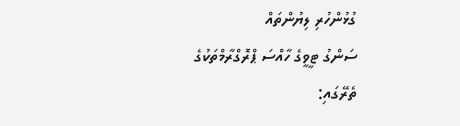ގުޅުންހުރި ލިޔުންތައް
ސަންގު ޓީވީގެ ހާއްސަ ޕްރޮގްރާމްތަކުގެ ތެރޭގައި: